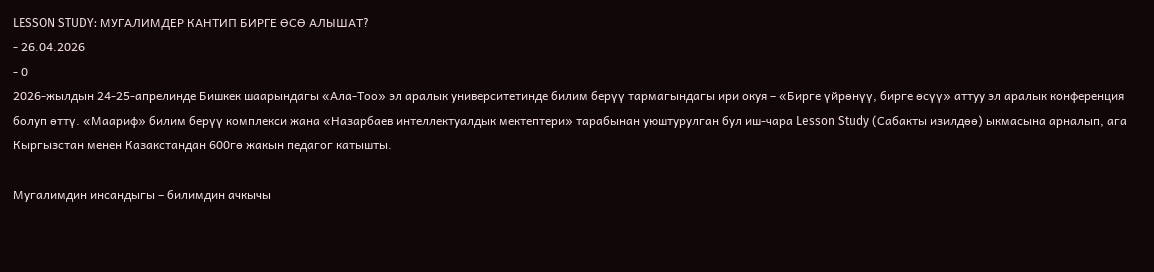LESSON STUDY: МУГАЛИМДЕР КАНТИП БИРГЕ ӨСӨ АЛЫШАТ?
- 26.04.2026
- 0
2026-жылдын 24-25-апрелинде Бишкек шаарындагы «Ала-Тоо» эл аралык университетинде билим берүү тармагындагы ири окуя – «Бирге үйрөнүү, бирге өсүү» аттуу эл аралык конференция болуп өттү. «Маариф» билим берүү комплекси жана «Назарбаев интеллектуалдык мектептери» тарабынан уюштурулган бул иш-чара Lesson Study (Сабакты изилдөө) ыкмасына арналып, ага Кыргызстан менен Казакстандан 600гө жакын педагог катышты.

Мугалимдин инсандыгы – билимдин ачкычы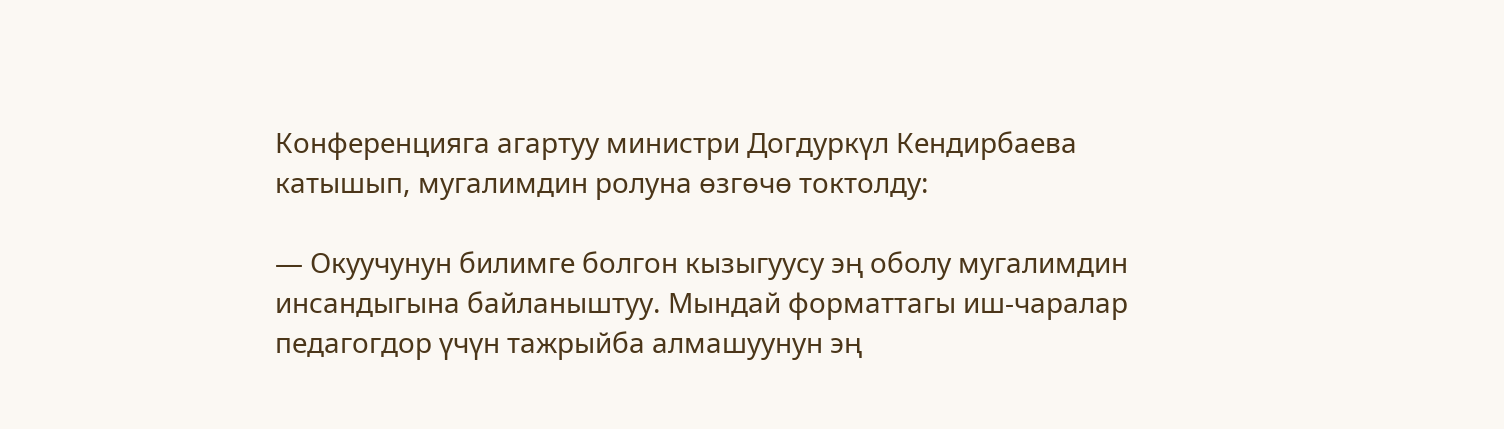Конференцияга агартуу министри Догдуркүл Кендирбаева катышып, мугалимдин ролуна өзгөчө токтолду:

— Окуучунун билимге болгон кызыгуусу эң оболу мугалимдин инсандыгына байланыштуу. Мындай форматтагы иш-чаралар педагогдор үчүн тажрыйба алмашуунун эң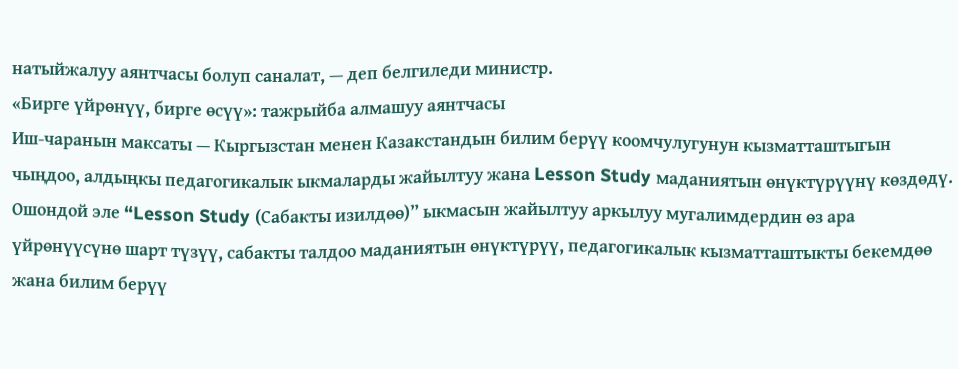натыйжалуу аянтчасы болуп саналат, — деп белгиледи министр.
«Бирге үйрөнүү, бирге өсүү»: тажрыйба алмашуу аянтчасы
Иш-чаранын максаты — Кыргызстан менен Казакстандын билим берүү коомчулугунун кызматташтыгын чыңдоо, алдыңкы педагогикалык ыкмаларды жайылтуу жана Lesson Study маданиятын өнүктүрүүнү көздөдү. Ошондой эле “Lesson Study (Сабакты изилдөө)” ыкмасын жайылтуу аркылуу мугалимдердин өз ара үйрөнүүсүнө шарт түзүү, сабакты талдоо маданиятын өнүктүрүү, педагогикалык кызматташтыкты бекемдөө жана билим берүү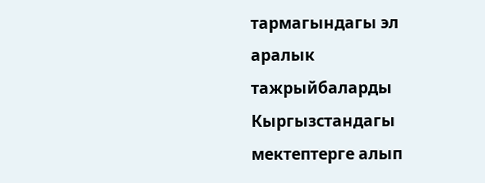тармагындагы эл аралык тажрыйбаларды Кыргызстандагы мектептерге алып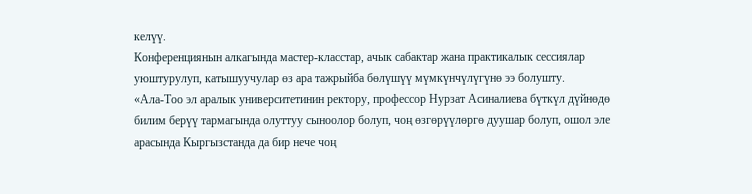келүү.
Конференциянын алкагында мастер-класстар, ачык сабактар жана практикалык сессиялар уюштурулуп, катышуучулар өз ара тажрыйба бөлүшүү мүмкүнчүлүгүнө ээ болушту.
«Ала-Тоо эл аралык университетинин ректору, профессор Нурзат Асиналиева бүткүл дүйнөдө билим берүү тармагында олуттуу сыноолор болуп, чоң өзгөрүүлөргө дуушар болуп, ошол эле арасында Кыргызстанда да бир нече чоң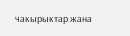чакырыктар жана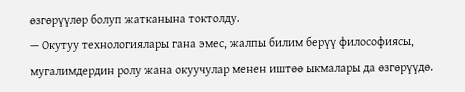өзгөрүүлөр болуп жатканына токтолду.
— Окутуу технологиялары гана эмес, жалпы билим берүү философиясы, мугалимдердин ролу жана окуучулар менен иштөө ыкмалары да өзгөрүүдө.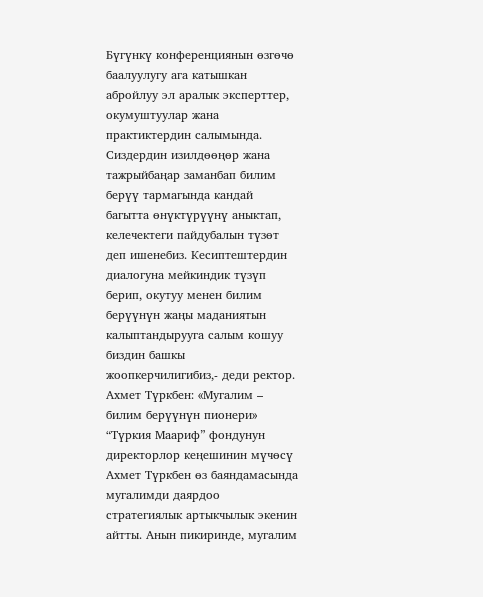Бүгүнкү конференциянын өзгөчө баалуулугу ага катышкан абройлуу эл аралык эксперттер, окумуштуулар жана практиктердин салымында. Сиздердин изилдөөңөр жана тажрыйбаңар заманбап билим берүү тармагында кандай багытта өнүктүрүүнү аныктап, келечектеги пайдубалын түзөт деп ишенебиз. Кесиптештердин диалогуна мейкиндик түзүп берип, окутуу менен билим берүүнүн жаңы маданиятын калыптандырууга салым кошуу биздин башкы жоопкерчилигибиз,- деди ректор.
Ахмет Түркбен: «Мугалим – билим берүүнүн пионери»
“Түркия Маариф” фондунун директорлор кеңешинин мүчөсү Ахмет Түркбен өз баяндамасында мугалимди даярдоо стратегиялык артыкчылык экенин айтты. Анын пикиринде, мугалим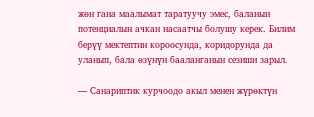жөн гана маалымат таратуучу эмес, баланын потенциалын ачкан насаатчы болушу керек. Билим берүү мектептин короосунда, коридорунда да уланып, бала өзүнүн бааланганын сезиши зарыл.

— Санариптик курчоодо акыл менен жүрөктүн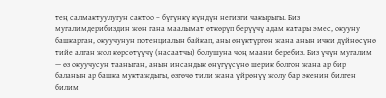тең салмактуулугун сактоо – бүгүнкү күндүн негизги чакырыгы. Биз мугалимдерибиздин жөн гана маалымат өткөрүп берүүчү адам катары эмес, окууну башкарган, окуучунун потенциалын байкап, аны өнүктүргөн жана анын ички дүйнөсүнө тийе алган жол көрсөтүүчү (насаатчы) болушуна чоң маани беребиз. Биз үчүн мугалим — өз окуучусун тааныган, анын инсандык өнүгүүсүнө шерик болгон жана ар бир баланын ар башка муктаждыгы, өзгөчө тили жана үйрөнүү жолу бар экенин билген билим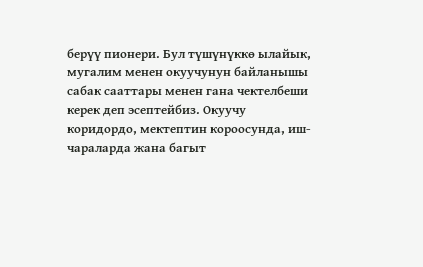берүү пионери. Бул түшүнүккө ылайык, мугалим менен окуучунун байланышы сабак сааттары менен гана чектелбеши керек деп эсептейбиз. Окуучу коридордо, мектептин короосунда, иш-чараларда жана багыт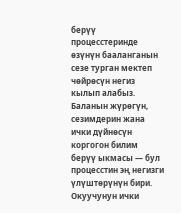берүү процесстеринде өзүнүн бааланганын сезе турган мектеп чөйрөсүн негиз кылып алабыз. Баланын жүрөгүн, сезимдерин жана ички дүйнөсүн коргогон билим берүү ыкмасы — бул процесстин эң негизги үлүштөрүнүн бири. Окуучунун ички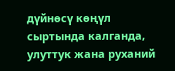дүйнөсү көңүл сыртында калганда, улуттук жана руханий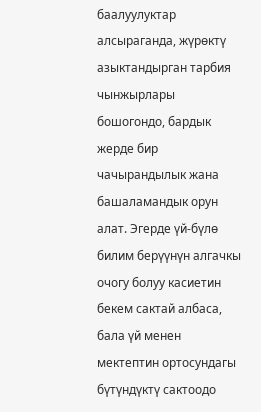баалуулуктар алсыраганда, жүрөктү азыктандырган тарбия чынжырлары бошогондо, бардык жерде бир чачырандылык жана башаламандык орун алат. Эгерде үй-бүлө билим берүүнүн алгачкы очогу болуу касиетин бекем сактай албаса, бала үй менен мектептин ортосундагы бүтүндүктү сактоодо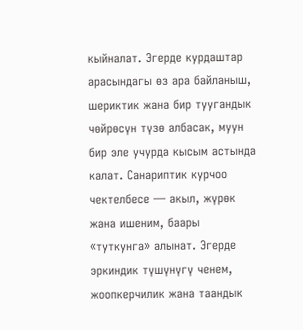кыйналат. Эгерде курдаштар арасындагы өз ара байланыш, шериктик жана бир туугандык чөйрөсүн түзө албасак, муун бир эле учурда кысым астында калат. Санариптик курчоо чектелбесе — акыл, жүрөк жана ишеним, баары «туткунга» алынат. Эгерде эркиндик түшүнүгү ченем, жоопкерчилик жана таандык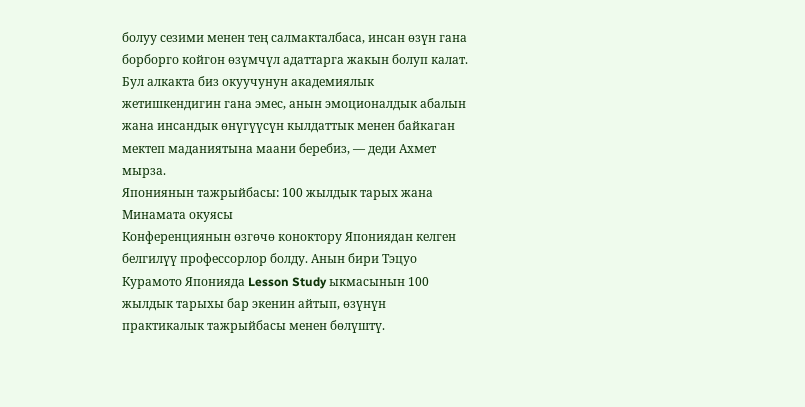болуу сезими менен тең салмакталбаса, инсан өзүн гана борборго койгон өзүмчүл адаттарга жакын болуп калат. Бул алкакта биз окуучунун академиялык жетишкендигин гана эмес, анын эмоционалдык абалын жана инсандык өнүгүүсүн кылдаттык менен байкаган мектеп маданиятына маани беребиз, — деди Ахмет мырза.
Япониянын тажрыйбасы: 100 жылдык тарых жана Минамата окуясы
Конференциянын өзгөчө коноктору Япониядан келген белгилүү профессорлор болду. Анын бири Тэцуо Курамото Японияда Lesson Study ыкмасынын 100 жылдык тарыхы бар экенин айтып, өзүнүн практикалык тажрыйбасы менен бөлүштү.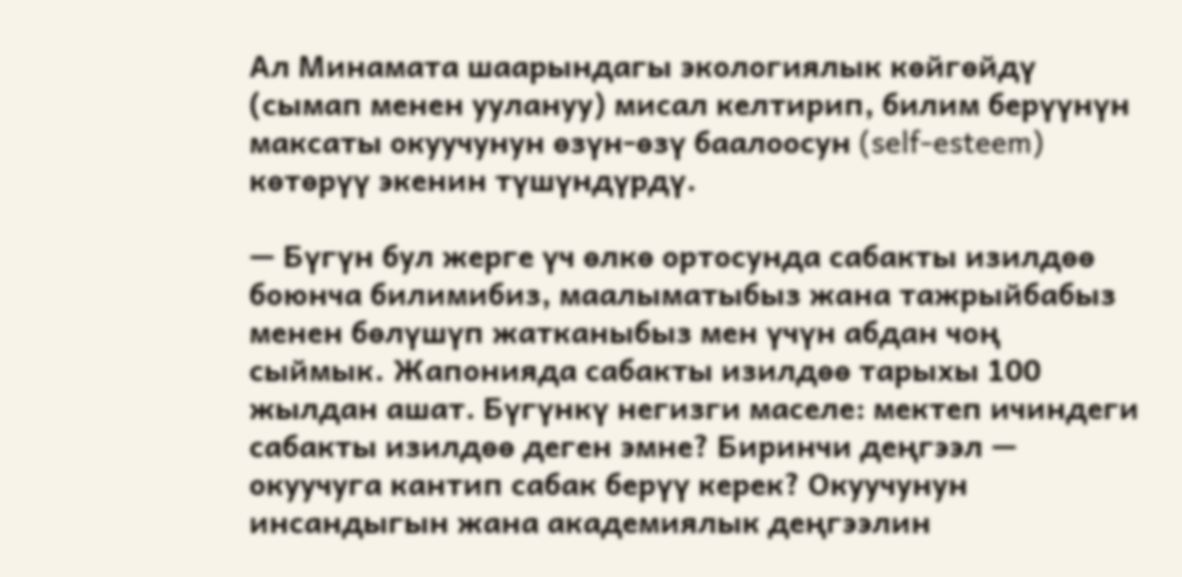Ал Минамата шаарындагы экологиялык көйгөйдү (сымап менен уулануу) мисал келтирип, билим берүүнүн максаты окуучунун өзүн-өзү баалоосун (self-esteem) көтөрүү экенин түшүндүрдү.

— Бүгүн бул жерге үч өлкө ортосунда сабакты изилдөө боюнча билимибиз, маалыматыбыз жана тажрыйбабыз менен бөлүшүп жатканыбыз мен үчүн абдан чоң сыймык. Жапонияда сабакты изилдөө тарыхы 100 жылдан ашат. Бүгүнкү негизги маселе: мектеп ичиндеги сабакты изилдөө деген эмне? Биринчи деңгээл — окуучуга кантип сабак берүү керек? Окуучунун инсандыгын жана академиялык деңгээлин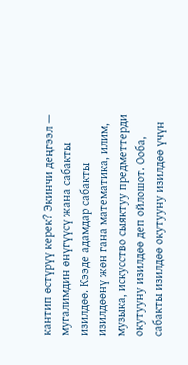кантип өстүрүү керек? Экинчи деңгээл — мугалимдин өнүгүүсү жана сабакты изилдөө. Кээде адамдар сабакты изилдөөнү жөн гана математика, илим, музыка, искусство сыяктуу предметтерди окутууну изилдөө деп ойлошот. Ооба, сабакты изилдөө окутууну изилдөө үчүн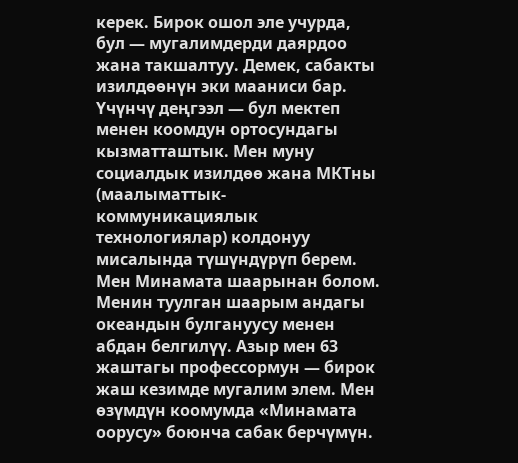керек. Бирок ошол эле учурда, бул — мугалимдерди даярдоо жана такшалтуу. Демек, сабакты изилдөөнүн эки мааниси бар. Үчүнчү деңгээл — бул мектеп менен коомдун ортосундагы кызматташтык. Мен муну социалдык изилдөө жана МКТны (маалыматтык-коммуникациялык технологиялар) колдонуу мисалында түшүндүрүп берем. Мен Минамата шаарынан болом. Менин туулган шаарым андагы океандын булгануусу менен абдан белгилүү. Азыр мен 63 жаштагы профессормун — бирок жаш кезимде мугалим элем. Мен өзүмдүн коомумда «Минамата оорусу» боюнча сабак берчүмүн.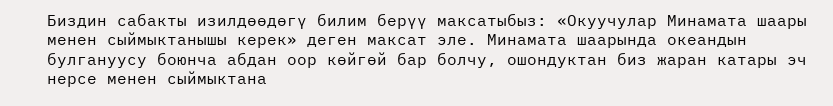Биздин сабакты изилдөөдөгү билим берүү максатыбыз: «Окуучулар Минамата шаары менен сыймыктанышы керек» деген максат эле. Минамата шаарында океандын булгануусу боюнча абдан оор көйгөй бар болчу, ошондуктан биз жаран катары эч нерсе менен сыймыктана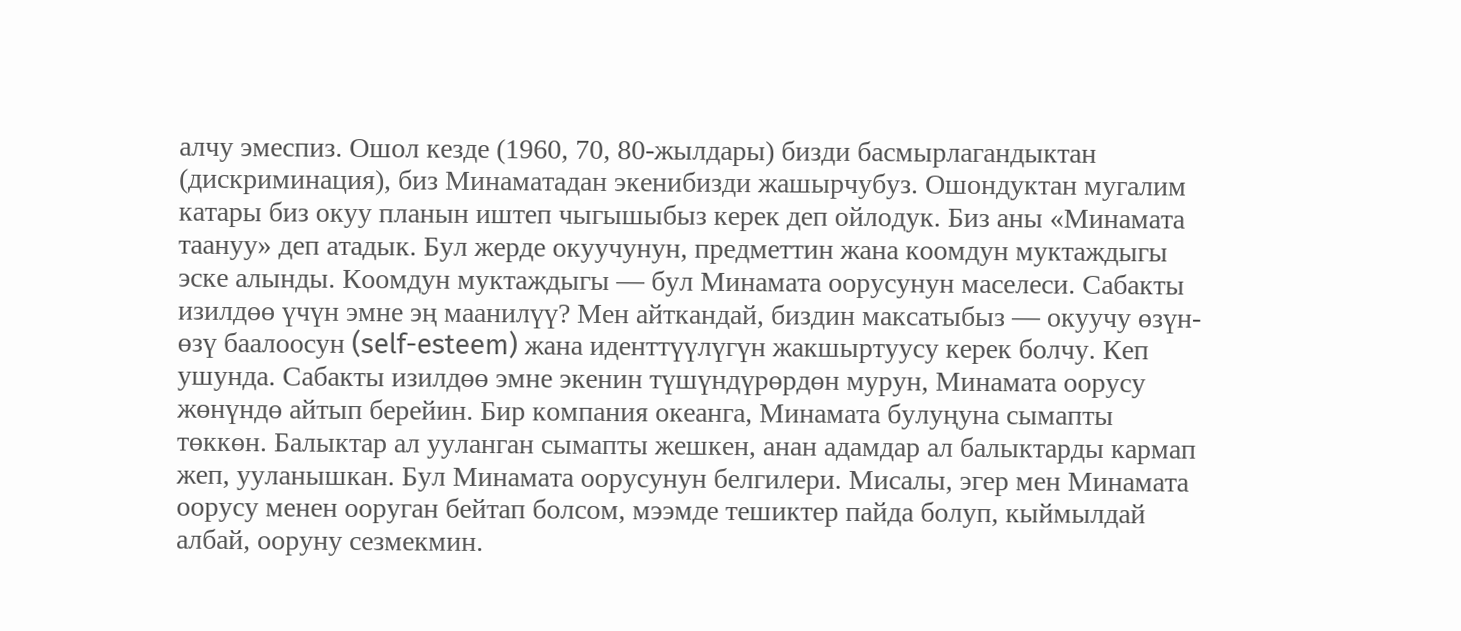алчу эмеспиз. Ошол кезде (1960, 70, 80-жылдары) бизди басмырлагандыктан (дискриминация), биз Минаматадан экенибизди жашырчубуз. Ошондуктан мугалим катары биз окуу планын иштеп чыгышыбыз керек деп ойлодук. Биз аны «Минамата таануу» деп атадык. Бул жерде окуучунун, предметтин жана коомдун муктаждыгы эске алынды. Коомдун муктаждыгы — бул Минамата оорусунун маселеси. Сабакты изилдөө үчүн эмне эң маанилүү? Мен айткандай, биздин максатыбыз — окуучу өзүн-өзү баалоосун (self-esteem) жана иденттүүлүгүн жакшыртуусу керек болчу. Кеп ушунда. Сабакты изилдөө эмне экенин түшүндүрөрдөн мурун, Минамата оорусу жөнүндө айтып берейин. Бир компания океанга, Минамата булуңуна сымапты төккөн. Балыктар ал ууланган сымапты жешкен, анан адамдар ал балыктарды кармап жеп, ууланышкан. Бул Минамата оорусунун белгилери. Мисалы, эгер мен Минамата оорусу менен ооруган бейтап болсом, мээмде тешиктер пайда болуп, кыймылдай албай, ооруну сезмекмин.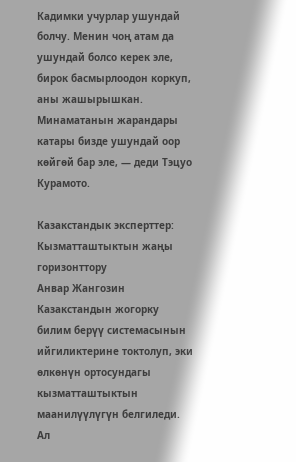Кадимки учурлар ушундай болчу. Менин чоң атам да ушундай болсо керек эле, бирок басмырлоодон коркуп, аны жашырышкан. Минаматанын жарандары катары бизде ушундай оор көйгөй бар эле, — деди Тэцуо Курамото.

Казакстандык эксперттер: Кызматташтыктын жаңы горизонттору
Анвар Жангозин Казакстандын жогорку билим берүү системасынын ийгиликтерине токтолуп, эки өлкөнүн ортосундагы кызматташтыктын маанилүүлүгүн белгиледи. Ал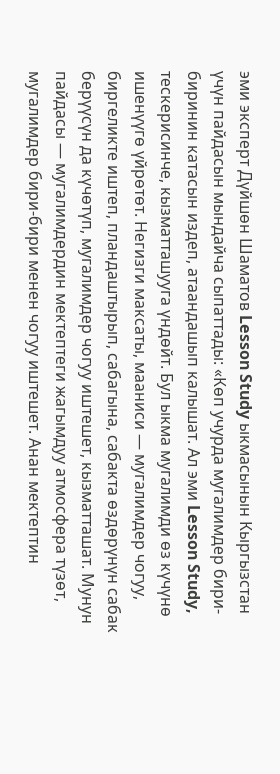эми эксперт Дүйшөн Шаматов Lesson Study ыкмасынын Кыргызстан үчүн пайдасын мындайча сыпаттады: «Көп учурда мугалимдер бири-биринин катасын издеп, атаандашып калышат. Ал эми Lesson Study, тескерисинче, кызматташууга үндөйт. Бул ыкма мугалимди өз күчүнө ишенүүгө үйрөтөт. Негизги максаты, мааниси — мугалимдер чогуу, биргеликте иштеп, пландаштырып, сабагына, сабакта өздөрүнүн сабак берүүсүн да күчөтүп, мугалимдер чогуу иштешет, кызматташат. Мунун пайдасы — мугалимдердин мектептеги жагымдуу атмосфера түзөт, мугалимдер бири-бири менен чогуу иштешет. Анан мектептин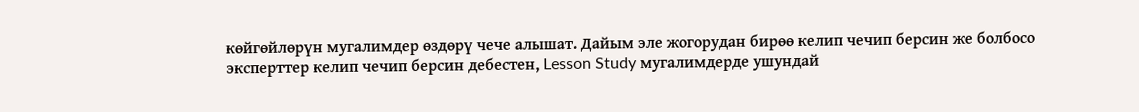көйгөйлөрүн мугалимдер өздөрү чече алышат. Дайым эле жогорудан бирөө келип чечип берсин же болбосо эксперттер келип чечип берсин дебестен, Lesson Study мугалимдерде ушундай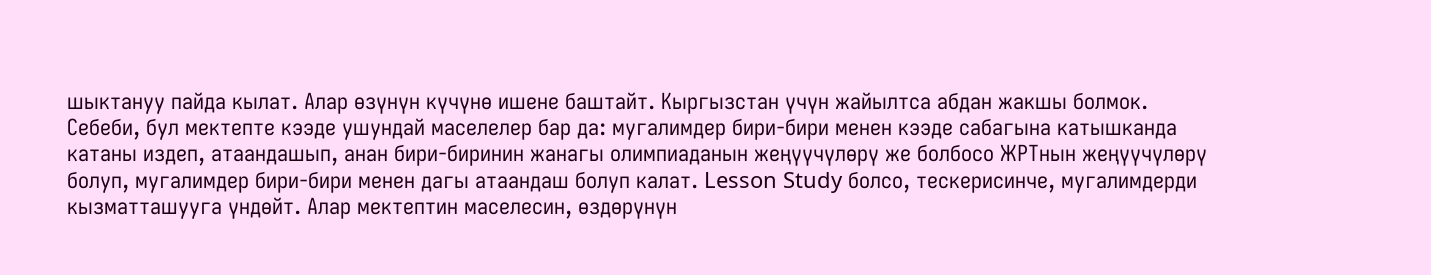шыктануу пайда кылат. Алар өзүнүн күчүнө ишене баштайт. Кыргызстан үчүн жайылтса абдан жакшы болмок. Себеби, бул мектепте кээде ушундай маселелер бар да: мугалимдер бири-бири менен кээде сабагына катышканда катаны издеп, атаандашып, анан бири-биринин жанагы олимпиаданын жеңүүчүлөрү же болбосо ЖРТнын жеңүүчүлөрү болуп, мугалимдер бири-бири менен дагы атаандаш болуп калат. Lesson Study болсо, тескерисинче, мугалимдерди кызматташууга үндөйт. Алар мектептин маселесин, өздөрүнүн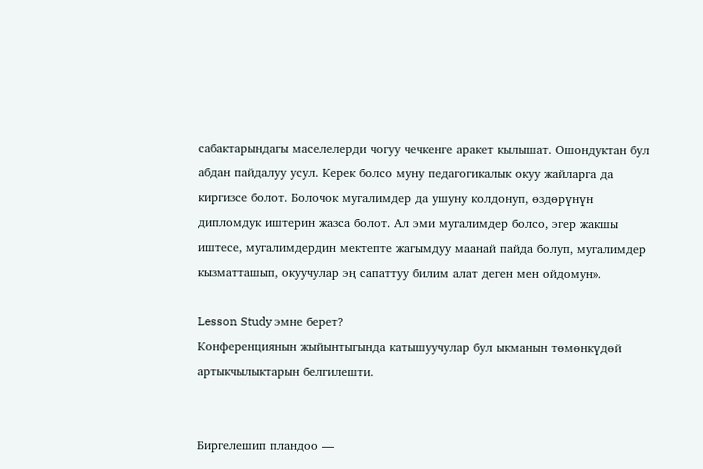сабактарындагы маселелерди чогуу чечкенге аракет кылышат. Ошондуктан бул абдан пайдалуу усул. Керек болсо муну педагогикалык окуу жайларга да киргизсе болот. Болочок мугалимдер да ушуну колдонуп, өздөрүнүн дипломдук иштерин жазса болот. Ал эми мугалимдер болсо, эгер жакшы иштесе, мугалимдердин мектепте жагымдуу маанай пайда болуп, мугалимдер кызматташып, окуучулар эң сапаттуу билим алат деген мен ойдомун».

Lesson Study эмне берет?
Конференциянын жыйынтыгында катышуучулар бул ыкманын төмөнкүдөй артыкчылыктарын белгилешти.


Биргелешип пландоо —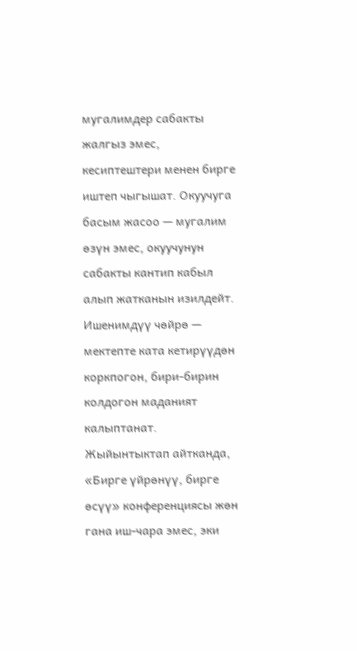мугалимдер сабакты жалгыз эмес, кесиптештери менен бирге иштеп чыгышат. Окуучуга басым жасоо — мугалим өзүн эмес, окуучунун сабакты кантип кабыл алып жатканын изилдейт. Ишенимдүү чөйрө — мектепте ката кетирүүдөн коркпогон, бири-бирин колдогон маданият калыптанат. Жыйынтыктап айтканда, «Бирге үйрөнүү, бирге өсүү» конференциясы жөн гана иш-чара эмес, эки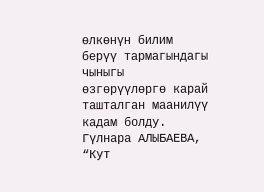өлкөнүн билим берүү тармагындагы чыныгы өзгөрүүлөргө карай ташталган маанилүү кадам болду.
Гүлнара АЛЫБАЕВА, “Кут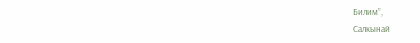Билим”,
Салкынай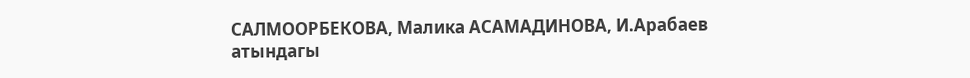САЛМООРБЕКОВА, Малика АСАМАДИНОВА, И.Арабаев атындагы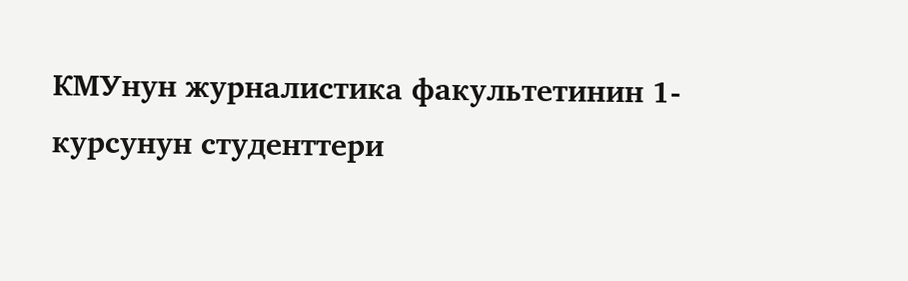КМУнун журналистика факультетинин 1-курсунун студенттери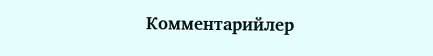Комментарийлер